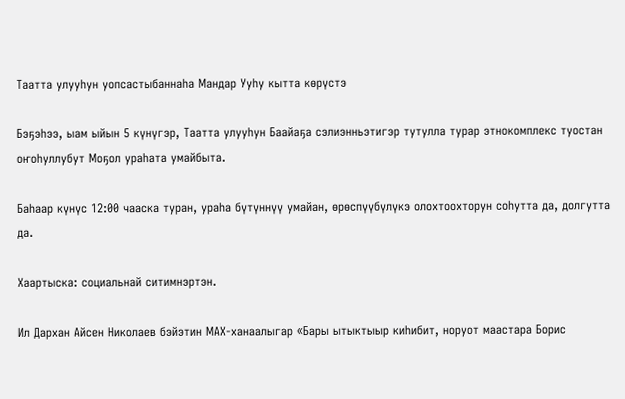Таатта улууһун уопсастыбаннаһа Мандар Ууһу кытта көрүстэ

Бэҕэһээ, ыам ыйын 5 күнүгэр, Таатта улууһун Баайаҕа сэлиэнньэтигэр тутулла турар этнокомплекс туостан оҥоһуллубут Моҕол ураһата умайбыта.

Баһаар күнүс 12:00 чааска туран, ураһа бүтүннүү умайан, өрөспүүбүлүкэ олохтоохторун соһутта да, долгутта да.

Хаартыска: социальнай ситимнэртэн.

Ил Дархан Айсен Николаев бэйэтин МАХ-ханаалыгар «Бары ытыктыыр киһибит, норуот маастара Борис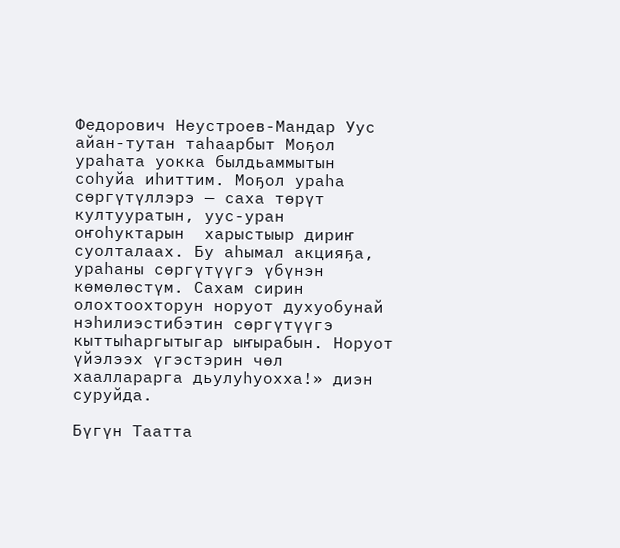Федорович Неустроев-Мандар Уус айан-тутан таһаарбыт Моҕол ураһата уокка былдьаммытын соһуйа иһиттим. Моҕол ураһа сөргүтүллэрэ — саха төрүт култууратын, уус-уран оҥоһуктарын  харыстыыр дириҥ суолталаах. Бу аһымал акцияҕа, ураһаны сөргүтүүгэ үбүнэн көмөлөстүм. Сахам сирин олохтоохторун норуот духуобунай нэһилиэстибэтин сөргүтүүгэ  кыттыһаргытыгар ыҥырабын. Норуот үйэлээх үгэстэрин чөл хаалларарга дьулуһуохха!» диэн суруйда.

Бүгүн Таатта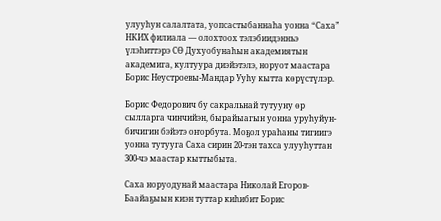улууһун салалтата, уопсастыбаннаһа уонна “Саха” НКИХ филиала — олохтоох тэлэбиидэнньэ үлэһиттэрэ СӨ Духуобунаһын академиятын академига, култуура диэйэтэлэ, норуот маастара Борис Неустроевы-Мандар Ууһу кытта көрүстүлэр.

Борис Федорович бу сакральнай тутууну өр сылларга чинчийэн, бырайыагын уонна уруһуйун-бичигин бэйэтэ оҥорбута. Моҕол ураһаны тигиигэ уонна тутууга Саха сирин 20-тэн тахса улууһуттан 300-чэ маастар кыттыбыта.

Саха норуодунай маастара Николай Егоров-Баайаҕыын киэн туттар киһибит Борис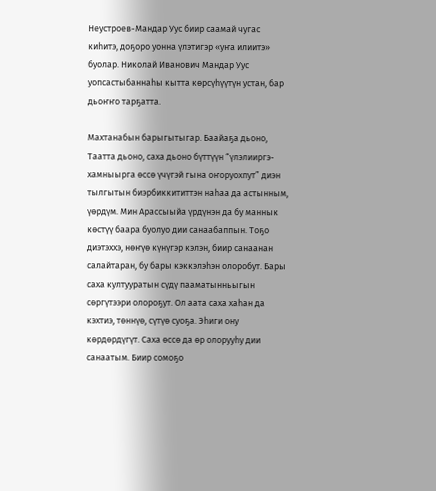Неустроев-Мандар Уус биир саамай чугас киһитэ, доҕоро уонна үлэтигэр «уҥа илиитэ» буолар. Николай Иванович Мандар Уус уопсастыбаннаһы кытта көрсүһүүтүн устан, бар дьоҥҥо тарҕатта.

Махтанабын барыгытыгар. Баайаҕа дьоно, Таатта дьоно, саха дьоно бүттүүн “үлэлииргэ-хамныырга өссө үчүгэй гына оҥоруохпут” диэн тылгытын биэрбиккититтэн наһаа да астынным, үөрдүм. Мин Арассыыйа үрдүнэн да бу маннык көстүү баара буолуо дии санаабаппын. Тоҕо диэтэххэ, нөҥүө күнүгэр кэлэн, биир санаанан салайтаран, бу бары кэккэлэһэн олоробут. Бары саха култууратын сүдү пааматынньыгын сөргүтээри олороҕут. Ол аата саха хаһан да кэхтиэ, төннүө, сүтүө суоҕа. Эһиги ону көрдөрдүгүт. Саха өссө да өр олорууһу дии санаатым. Биир сомоҕо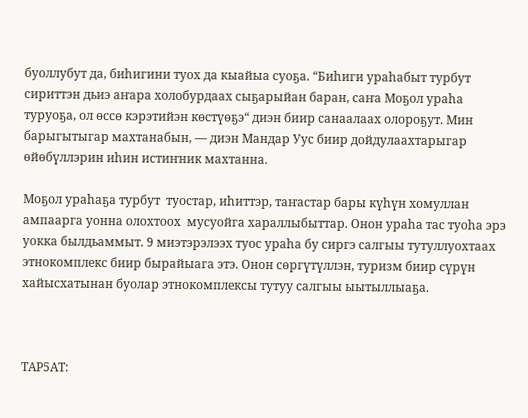буоллубут да, биһигини туох да кыайыа суоҕа. “Биһиги ураһабыт турбут сириттэн дьиэ аҥара холобурдаах сыҕарыйан баран, саҥа Моҕол ураһа туруоҕа, ол өссө кэрэтийэн көстүөҕэ“ диэн биир санаалаах олороҕут. Мин барыгытыгар махтанабын, — диэн Мандар Уус биир дойдулаахтарыгар өйөбүллэрин иһин истиҥник махтанна.

Моҕол ураһаҕа турбут  туостар, иһиттэр, таҥастар бары күһүн хомуллан ампаарга уонна олохтоох  мусуойга хараллыбыттар. Онон ураһа тас туоһа эрэ уокка былдьаммыт. 9 миэтэрэлээх туос ураһа бу сиргэ салгыы тутуллуохтаах этнокомплекс биир бырайыага этэ. Онон сөргүтүллэн, туризм биир сүрүн хайысхатынан буолар этнокомплексы тутуу салгыы ыытыллыаҕа.



ТАР5АТ: